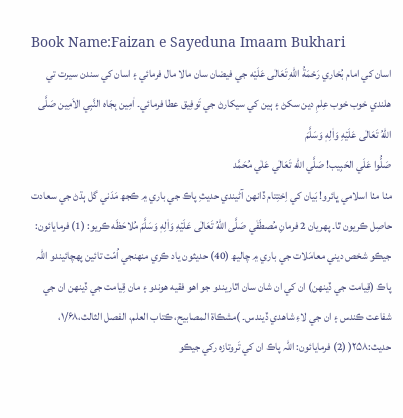Book Name:Faizan e Sayeduna Imaam Bukhari
اسان کي امام بُخاري رَحْمَةُ اللهِ تَعَالٰی عَلَيْه جي فيضان سان مالا مال فرمائي ۽ اسان کي سندن سيرت تي هلندي خوب خوب عِلمِ دين سکڻ ۽ ٻين کي سيکارڻ جي تَوفِيق عطا فرمائي۔ اٰمِين بِجَاه النَّبِي الاَمِين صَلَّى اللهُ تَعَالٰى عَلَيۡهِ وَاٰلِهٖ وَسَلَّمَ
صَلُّوا عَلَي الحَبِيب! صَلَّي اللّٰه تَعَالٰي عَلٰي مُحَمَّد
مٺا مٺا اسلامي ڀائرو! بَيان کي اِختِتام ڏانهن آڻيندي حديثِ پاڪ جي باري ۾ ڪجھ مَدَني گل ٻڌڻ جي سعادت حاصِل ڪريون ٿا۔ پهريان 2 فرمانِ مُصطَفٰي صَلَّى اللهُ تَعَالٰى عَلَيۡهِ وَاٰلِهٖ وَسَلَّمَ مُلاحَظَه ڪريو: (1) فرمايائون: جيڪو شخص ديني معامَلات جي باري ۾ چاليھ (40) حديثون ياد ڪري منهنجي اُمّت تائين پهچائيندو اللہ پاڪ (قِيامت جي ڏينهن) ان کي ان شان سان اٿاريندو جو اهو فقيه هوندو ۽ مان قِيامت جي ڏينهن ان جي شفاعت ڪندس ۽ ان جي لاءِ شاهدي ڏيندس۔ )مشڪاۃ المصابيح، ڪتاب العلم، الفصل الثالث،۱/۶۸، حديث:۲۵۸( (2) فرمايائون: اللہ پاڪ ان کي تَروتازه رکي جيڪو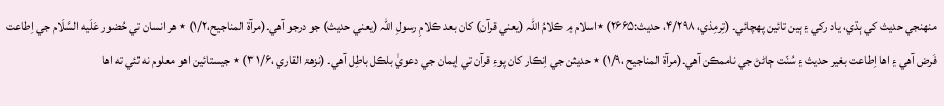منهنجي حديث کي ٻڌي، ياد رکي ۽ ٻين تائين پهچائي۔ (تِرمِذي، ۴/۲۹۸، حديث:۲۶۶۵) ٭اسلام ۾ ڪلامُ اللہ (يعني قرآن) کان بعد ڪلامِ رسولِ اللہ (يعني حديث) جو درجو آهي۔(مرآۃ المناجيح،۱/۲) ٭ هر انسان تي حُضور عَلَيه السَّلَام جي اِطاعت فَرض آهي ۽ اها اِطاعت بغير حديث ۽ سُنّت ڄاڻڻ جي ناممڪن آهي۔(مرآۃ المناجيح ،۱/۹) ٭ حديثن جي اِنڪار کان پوءِ قرآن تي اِيمان جي دعويٰ بلڪل باطِل آهي۔ (نزهۃ القاري ،۱/۶ ۳) ٭ جيستائين اهو معلوم نه ٿئي ته اها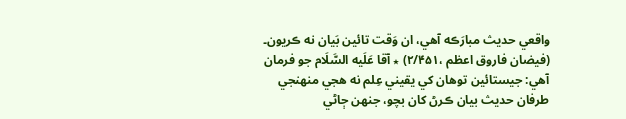واقعي حديث مبارَڪه آهي، ان وَقت تائين بَيان نه ڪريون۔ (فيضان فاروق اعظم ،۲/۴۵۱) ٭ آقا عَلَيه السَّلَام جو فرمان آهي: جيستائين توهان کي يقيني عِلم نه هجي منهنجي طرفان حديث بيان ڪرڻ کان بچو، جنهن ڄاڻي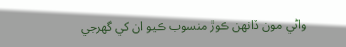واڻي مون ڏانهن ڪوڙ منسوب ڪيو ان کي گھرجي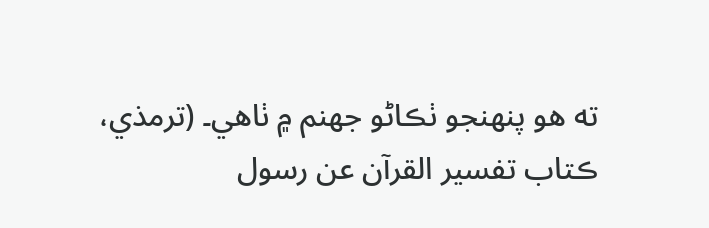ته هو پنهنجو ٺڪاڻو جهنم ۾ ٺاهي۔ (ترمذي، ڪتاب تفسير القرآن عن رسول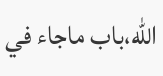الله،باب ماجاء في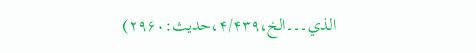الذي۔۔۔الخ،۴/۴۳۹،حديث:۲۹۶۰)